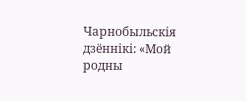Чарнобыльскія дзённікі: «Мой родны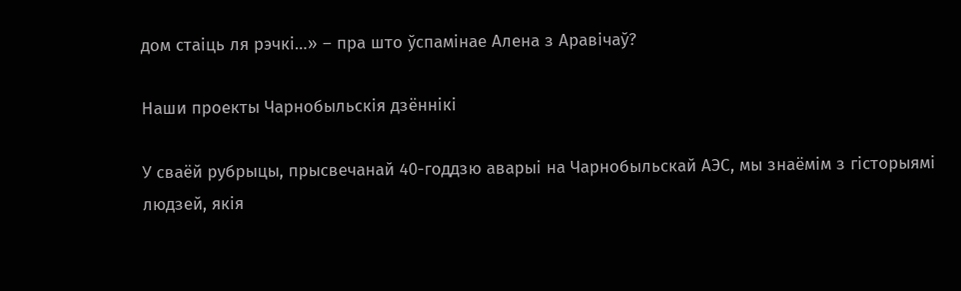дом стаіць ля рэчкі…» – пра што ўспамінае Алена з Аравічаў?

Наши проекты Чарнобыльскія дзённікі

У сваёй рубрыцы, прысвечанай 40-годдзю аварыі на Чарнобыльскай АЭС, мы знаёмім з гісторыямі людзей, якія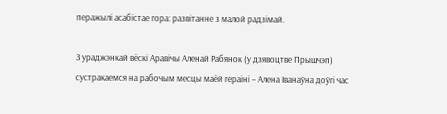перажылі асабістае гора: развітанне з малой радзімай.

З ураджэнкай вёскі Аравічы Аленай Рабянок (у дзявоцтве Прышчэп) сустракаемся на рабочым месцы маёй гераіні – Алена Іванаўна доўгі час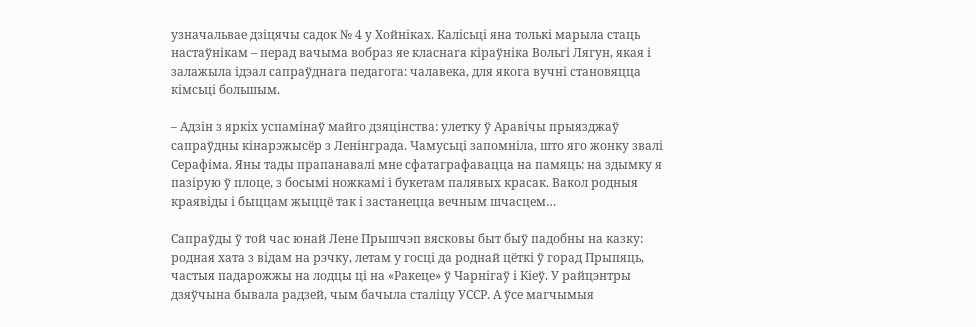узначальвае дзіцячы садок № 4 у Хойніках. Калісьці яна толькі марыла стаць настаўнікам – перад вачыма вобраз яе класнага кіраўніка Вольгі Лягун, якая і залажыла ідэал сапраўднага педагога: чалавека, для якога вучні становяцца кімсьці большым.

– Адзін з яркіх успамінаў майго дзяцінства: улетку ў Аравічы прыязджаў сапраўдны кінарэжысёр з Ленінграда. Чамусьці запомніла, што яго жонку звалі Серафіма. Яны тады прапанавалі мне сфатаграфавацца на памяць: на здымку я пазірую ў плоце, з босымі ножкамі і букетам палявых красак. Вакол родныя краявіды і быццам жыццё так і застанецца вечным шчасцем…

Сапраўды ў той час юнай Лене Прышчэп вясковы быт быў падобны на казку: родная хата з відам на рэчку, летам у госці да роднай цёткі ў горад Прыпяць, частыя падарожжы на лодцы ці на «Ракеце» ў Чарнігаў і Кіеў. У райцэнтры дзяўчына бывала радзей, чым бачыла сталіцу УССР. А ўсе магчымыя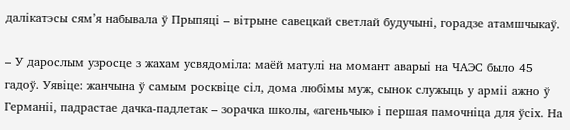далікатэсы сям’я набывала ў Прыпяці – вітрыне савецкай светлай будучыні, горадзе атамшчыкаў.

– У дарослым узросце з жахам усвядоміла: маёй матулі на момант аварыі на ЧАЭС было 45 гадоў. Уявіце: жанчына ў самым росквіце сіл, дома любімы муж, сынок служыць у арміі ажно ў Германіі, падрастае дачка-падлетак – зорачка школы, «агеньчык» і першая памочніца для ўсіх. На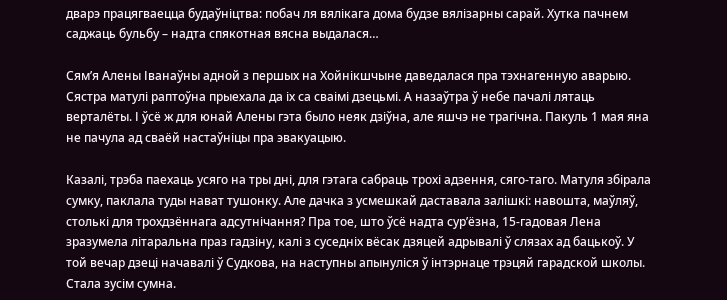дварэ працягваецца будаўніцтва: побач ля вялікага дома будзе вялізарны сарай. Хутка пачнем саджаць бульбу – надта спякотная вясна выдалася…

Сям’я Алены Іванаўны адной з першых на Хойнікшчыне даведалася пра тэхнагенную аварыю. Сястра матулі раптоўна прыехала да іх са сваімі дзецьмі. А назаўтра ў небе пачалі лятаць верталёты. І ўсё ж для юнай Алены гэта было неяк дзіўна, але яшчэ не трагічна. Пакуль 1 мая яна не пачула ад сваёй настаўніцы пра эвакуацыю.

Казалі, трэба паехаць усяго на тры дні, для гэтага сабраць трохі адзення, сяго-таго. Матуля збірала сумку, паклала туды нават тушонку. Але дачка з усмешкай даставала залішкі: навошта, маўляў, столькі для трохдзённага адсутнічання? Пра тое, што ўсё надта сур’ёзна, 15-гадовая Лена зразумела літаральна праз гадзіну, калі з суседніх вёсак дзяцей адрывалі ў слязах ад бацькоў. У той вечар дзеці начавалі ў Судкова, на наступны апынуліся ў інтэрнаце трэцяй гарадской школы. Стала зусім сумна.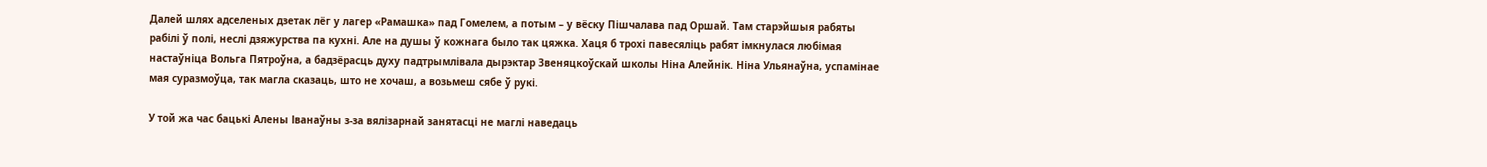Далей шлях адселеных дзетак лёг у лагер «Рамашка» пад Гомелем, а потым – у вёску Пішчалава пад Оршай. Там старэйшыя рабяты рабілі ў полі, неслі дзяжурства па кухні. Але на душы ў кожнага было так цяжка. Хаця б трохі павесяліць рабят імкнулася любімая настаўніца Вольга Пятроўна, а бадзёрасць духу падтрымлівала дырэктар Звеняцкоўскай школы Ніна Алейнік. Ніна Ульянаўна, успамінае мая суразмоўца, так магла сказаць, што не хочаш, а возьмеш сябе ў рукі.

У той жа час бацькі Алены Іванаўны з-за вялізарнай занятасці не маглі наведаць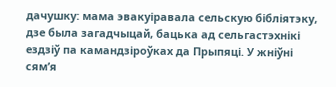дачушку: мама эвакуіравала сельскую бібліятэку, дзе была загадчыцай, бацька ад сельгастэхнікі ездзіў па камандзіроўках да Прыпяці. У жніўні сям’я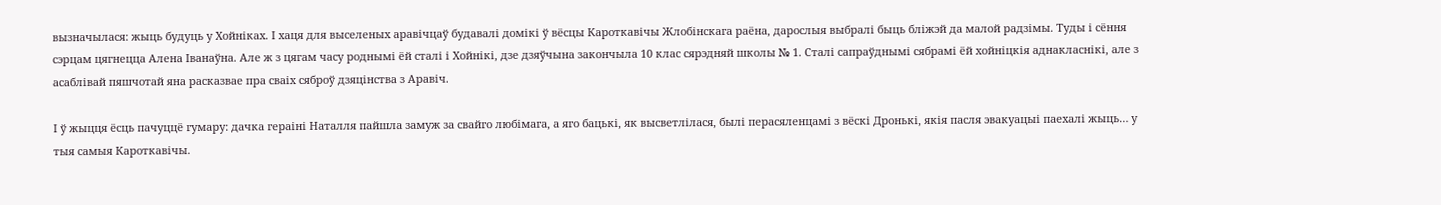вызначылася: жыць будуць у Хойніках. І хаця для выселеных аравічцаў будавалі домікі ў вёсцы Кароткавічы Жлобінскага раёна, дарослыя выбралі быць бліжэй да малой радзімы. Туды і сёння сэрцам цягнецца Алена Іванаўна. Але ж з цягам часу роднымі ёй сталі і Хойнікі, дзе дзяўчына закончыла 10 клас сярэдняй школы № 1. Сталі сапраўднымі сябрамі ёй хойніцкія аднакласнікі, але з асаблівай пяшчотай яна расказвае пра сваіх сяброў дзяцінства з Аравіч.

І ў жыцця ёсць пачуццё гумару: дачка гераіні Наталля пайшла замуж за свайго любімага, а яго бацькі, як высветлілася, былі перасяленцамі з вёскі Дронькі, якія пасля эвакуацыі паехалі жыць… у тыя самыя Кароткавічы.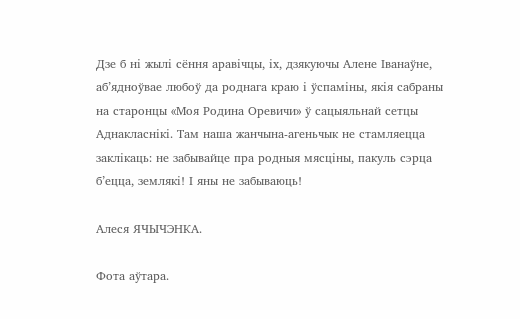Дзе б ні жылі сёння аравічцы, іх, дзякуючы Алене Іванаўне, аб’ядноўвае любоў да роднага краю і ўспаміны, якія сабраны на старонцы «Моя Родина Оревичи» ў сацыяльнай сетцы Аднакласнікі. Там наша жанчына-агеньчык не стамляецца заклікаць: не забывайце пра родныя мясціны, пакуль сэрца б’ецца, землякі! І яны не забываюць!

Алеся ЯЧЫЧЭНКА.

Фота аўтара.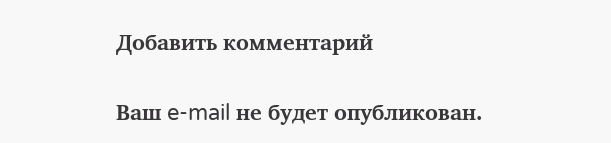Добавить комментарий

Ваш e-mail не будет опубликован.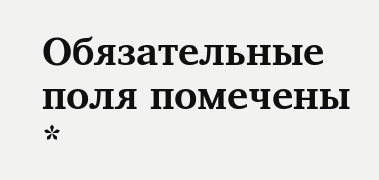Обязательные поля помечены *